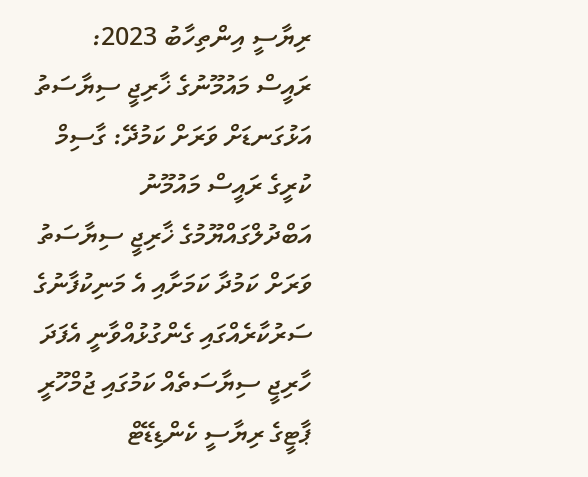ރިޔާސީ އިންތިހާބު 2023:
ރައީސް މައުމޫނުގެ ޚާރިޖީ ސިޔާސަތު އަޅުގަނޑަށް ވަރަށް ކަމުދޭ: ގާސިމް
ކުރީގެ ރައީސް މައުމޫނު އަބްދުލްގައްޔޫމުގެ ޚާރިޖީ ސިޔާސަތު ވަރަށް ކަމުދާ ކަމަށާއި އެ މަނިކުފާނުގެ ސަރުކާރެއްގައި ގެންގުޅުއްވާނީ އެފަދަ ހާރިޖީ ސިޔާސަތެއް ކަމުގައި ޖުމްހޫރީ ޕާޓީގެ ރިޔާސީ ކެންޑިޑޭޓް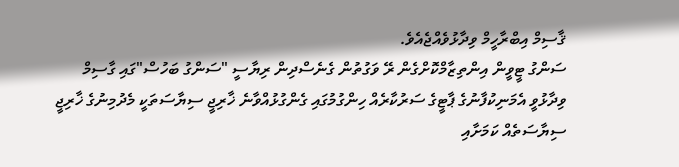ޤާސިމް އިބްރާހީމް ވިދާޅުވެއްޖެއެވެ.
ސަންގު ޓީވީން އިންތިޒާމްކޮށްގެން ރޭ ވަގުތުން ގެނެސްދިން ރިޔާސީ "ސަންގު ބަހުސް"ގައި ގާސިމް ވިދާޅުވީ އެމަނިކުފާނުގެ ޕާޓީގެ ސަރުކާރެއް ހިންގުމުގައި ގެންގުޅުއްވާނެ ޚާރިޖީ ސިޔާސަތަކީ މެދުމިނުގެ ޚާރިޖީ ސިޔާސަތެއް ކަމަށާއި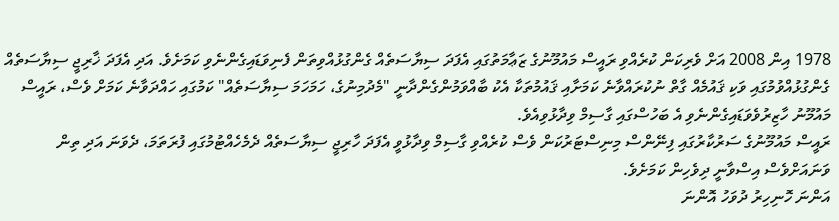1978 އިން 2008 އަށް ވެރިކަން ކުރެއްވި ރައީސް މައުމޫނުގެ ޒަޢާމަތުގައި އެފަދަ ސިޔާސަތެއް ގެންގުޅުއްވިތަން ފެނިވަޑައިގެންނެވި ކަމަށެވެ. އަދި އެފަދަ ޚާރިޖީ ސިޔާސަތެއް ގެންގުޅުއްވުމުގައި ވަކި ޤައުމެއް ގާތް ނުކުރައްވާނެ ކަމަށާއި ޤައުމުތަކާ އެކު ބާއްވަމުންގެންދާނީ "މެދުމިނުގެ، ހަމަހަމަ ސިޔާސަތެއް" ކަމުގައި ހައްދަވާނެ ކަމަށް ވެސް، ރައީސް މައުމޫނު ހާޒިރުވެވަޑައިގެންނެވި އެ ބަހުސްގައި ގާސިމް ވިދާޅުވިއެވެ.
ރައީސް މައުމޫނުގެ ސަރުކާރުގައި ފިނޭންސް މިނިސްޓަރުކަން ވެސް ކުރެއްވި ގާސިމް ވިދާޅުވީ އެފަދަ ހާރިޖީ ސިޔާސަތެއް ދެމެހެއްޓުމުގައި ފުރަތަމަ، ދެވަނަ އަދި ތިން ވަނައަށްވެސް އިސްވާނީ ދިވެހިން ކަމަށެވެ.
އަންނަ ހޮނިހިރު ދުވަހު އޮންނަ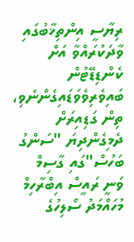ރިޔާސީ އިންތިޚާބުގައި ވާދަކުރައްވާ އަށް ކެންޑިޑޭޓުން ބައިވެރިވެވަޑައިގެންނެވި، ތިން ގަޑިއިރަށް ދެމިގެންދިޔަ "ސަންގު ބަހުސް"ގައި ގާސިމް ވަނީ ރައީސް އިބްރާހިމް މުހައްމަދު ސޯލިހުގެ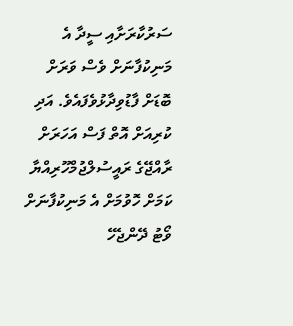ސަރުކާރަށާއި ސީދާ އެ މަނިކުފާނަށް ވެސް ވަރަށް ބޮޑަށް ފާޑުވިދާޅުވެފައެވެ. އަދި ކުރިއަށް އޮތް ފަސް އަހަރަށް ރާއްޖޭގެ ރައީސުލްޖުމްހޫރިއްޔާ ކަމަށް ހޮވުމަށް އެ މަނިކުފާނަށް ވޯޓު ދޭންޖެހޭ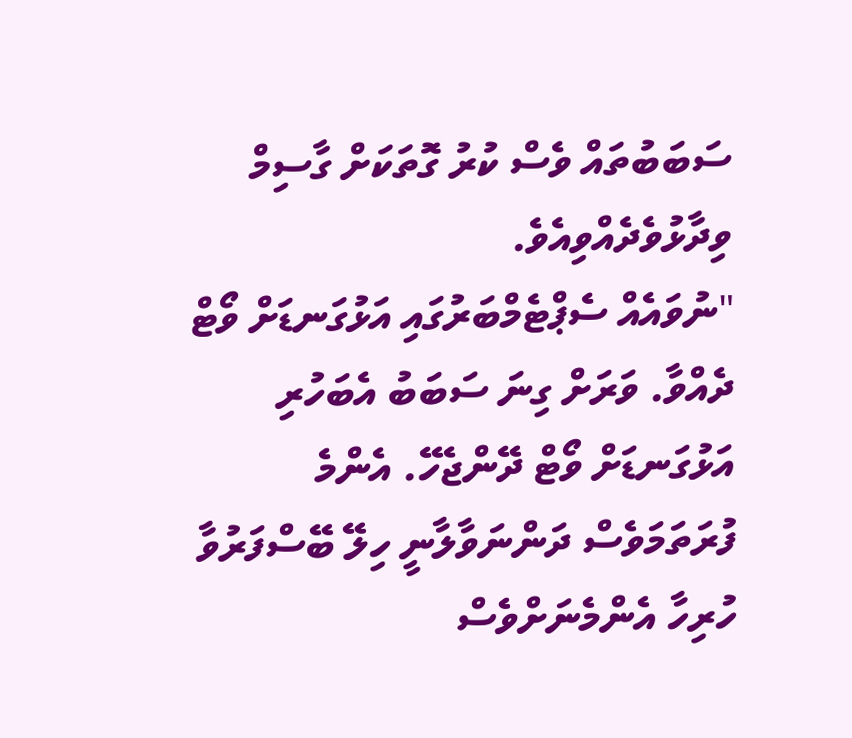ސަބަބުތައް ވެސް ކުރު ގޮތަކަށް ގާސިމް ވިދާޅުވެދެއްވިއެވެ.
"ނުވައެއް ސެޕްޓެމްބަރުގައި އަޅުގަނޑަށް ވޯޓް ދެއްވާ. ވަރަށް ގިނަ ސަބަބު އެބަހުރި އަޅުގަނޑަށް ވޯޓް ދޭންޖެހޭ. އެންމެ ފުރަތަމަވެސް ދަންނަވާލާނީ ހިލޭ ބޭސްފަރުވާ ހުރިހާ އެންމެނަށްވެސް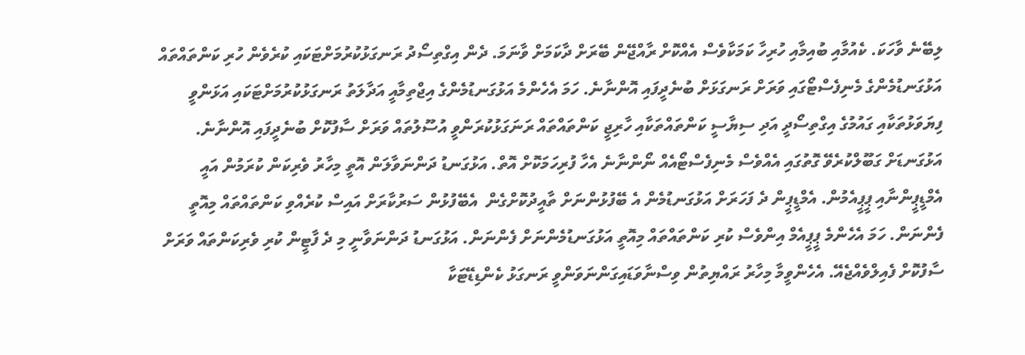ލިބޭނެ ވާހަކަ. ކެއުމާއި ބުއިމާއި ހުރިހާ ކަމަކާވެސް އެއްކޮށް ރާއްޖޭން ބޭރަށް ދާކަމަށް ވާނަމަ. ދެން އިގްތިސޯދު ރަނގަޅުކުރުމަށްޓަކައި ކުރެވެން ހުރި ކަންތައްތައް އަޅުގަނޑުމެންގެ މެނިފެސްޓޯގައި ވަރަށް ރަނގަޅަށް ބުނެދީފައި އޮންނާނެ. ހަމަ އެހެންމެ އަޅުގަނޑުމެންގެ އިޖްތިމާއީ އަދާލަތު ރަނގަޅުކުރުމަށްޓަކައި އަޅަންވީ ފިޔަވަޅުތަކާއި ގައުމުގެ އިގްތިސޯދީ އަދި ސިޔާސީ ކަންތައްތަކާއި ހާރިޖީ ކަންތައްތައް ރަނަގަޅުކުރަންވީ އުސޫލުތައް ވަރަށް ސާފުކޮށް ބުނެދީފައި އޮންނާނެ. އަޅުގަނޑަށް ގަބޫލްކުރެވޭ ގޮތުގައި އެއްވެސް މެނިފެސްޓޯއެއް ނޯންނާނެ އެހާ ފުރިހަމަކޮށް އޮތް. އަޅުގަނޑު ދަންނަވާލަން އޮތީ މިހާރު ވެރިކަން ކުރަމުން އައީ އެމްޑީޕީންނާއި ޕީޕީއެމުން. އެމްޑީޕީން ދެ ފަހަރަށް އަޅުގަނޑުމެން އެ ބޭފުޅުންނަށް ތާއީދުކޮށްގެން  އެބޭފުޅުން ސަރުކާރަށް އައިސް ކުރެއްވި ކަންތައްތައް މިއޮތީ ފެންނަން. ހަމަ އެހެންމެ ޕީޕީއެމް އިންވެސް ކުރި ކަންތައްތައް މިއޮތީ އަޅުގަނޑުމެންނަށް ފެންނަން. އަޅުގަނޑު ދަންނަވާނީ މި ދެ ފާޓީން ކުރި ވެރިކަންތައް ވަރަށް ސާފުކޮށް ފެއިލްވެއްޖެއޭ. އެހެންވީމާ މިހާރު ރައްޔިތުން ވިސްނާވަޑައިގަންނަވަންވީ ރަނގަޅު ކެންޑިޑޭޓަކާ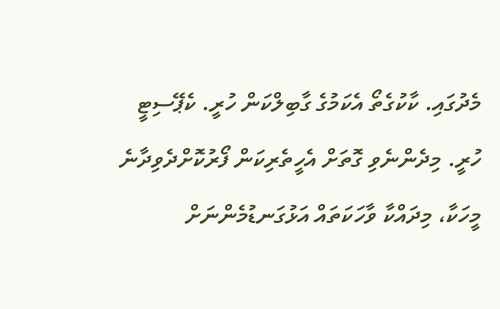މެދުގައި. ކާކުގެތޯ އެކަމުގެ ގާބިލްކަން ހުރީ. ކެޕޭސިޓީ ހުރީ. މިދެންނެވި ގޮތަށް އެހީތެރިކަން ފޯރުކޮށްދެވިދާނެ މީހަކާ، މިދައްކާ ވާހަކަތައް އަޅުގަނޑުމެންނަށް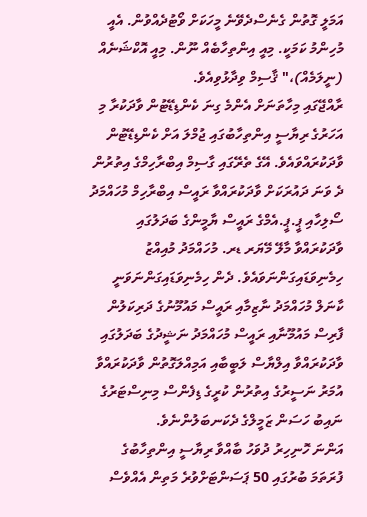އަމަލީ ގޮތުން ގެނެސްދެވޭނެ މީހަކަށް ވޯޓުދެއްވުން. އެއީ މުހިންމު ކަމަކީ. މިއީ އިންތިހާބެއް ނޫން. މިއީ އޮކްޝަނެއް (ނީލަމެއް)،" ޤާސިމް ވިދާޅުވިއެވެ.
ރާއްޖޭގައި މިހާތަނަށް އެންމެ ގިނަ ކެންޑިޑޭޓުން ވާދަކުރާ މި އަހަރުގެ ރިޔާސީ އިންތިހާބުގައި ޖުމްލަ އަށް ކެންޑިޑޭޓުން ވާދަކުރައްވައެވެ. އޭގެ ތެރޭގައި ގާސިމް އިބްރާހިމްގެ އިތުރުން ދެ ވަނަ ދައުރަކަށް ވާދަކުރައްވާ ރައީސް އިބްރާހިމް މުހައްމަދު ސޯލިހާއި ޕީ.ޕީ.އެމްގެ ރައީސް ޔާމީންގެ ބަދަލުގައި ވާދަކުރައްވާ މާލޭ މޭޔަރ ޑރ. މުހައްމަދު މުއިއްޒު ހިމެނިވަޑައިގަންނަވައެވެ. ދެން ހިމެނިވަޑައިގަންނަވަނީ ކާނަލް މުހައްމަދު ނާޒިމާއި ރައީސް މައުމޫނުގެ ދަރިކަލުން ފާރިސް މައުމޫނާއި ރައީސް މުހައްމަދު ނަޝީދުގެ ބަދަލުގައި ވާދަކުރައްވާ އިލްޔާސް ލަބީބާއި އަމިއްލަގޮތުން ވާދަކުރައްވާ އުމަރު ނަސީރުގެ އިތުރުން ކުރީގެ ޑިފެންސް މިނިސްޓަރުގެ ނައިބު ހަސަން ޒަމީލްގެ ދެކަނބަލުންނެވެ.
އަންނަ ހޮނިހިރު ދުވަހު ބާއްވާ ރިޔާސީ އިންތިހާބުގެ ފުރަތަމަ ބުރުގައި 50 ޕަސަންޓަށްވުރެ މަތިން އެއްވެސް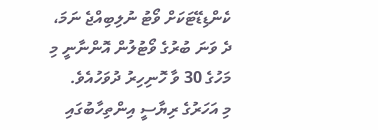ކެންޑިޑޭޓަކަށް ވޯޓު ނުލިބިއްޖެ ނަމަ، ދެ ވަނަ ބުރުގެ ވޯޓުލުން އޮންނާނީ މި މަހުގެ 30 ވާ ހޮނިހިރު ދުވަހުއެވެ.
މި އަހަރުގެ ރިޔާސީ އިންތިހާބުގައި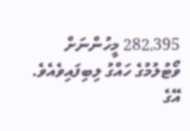282،395 މީހުންނަށް ވޯޓުލުމުގެ ހައްގު ލިބިފައިވެއެވެ. އޭގެ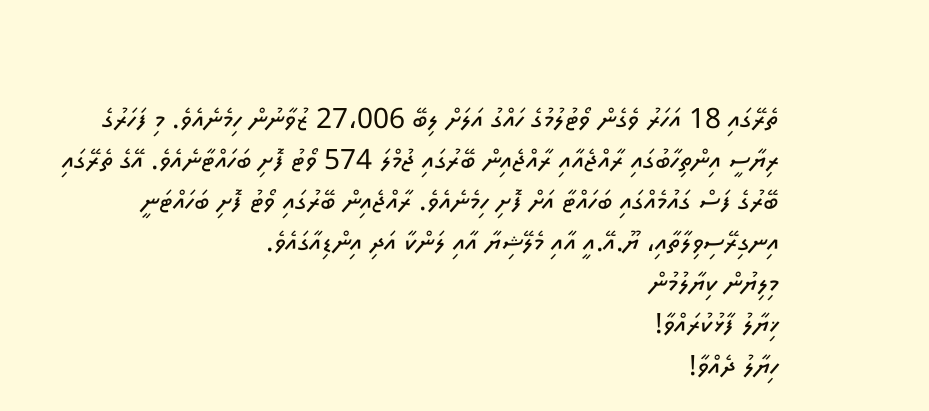ތެރޭގައި 18 އަހަރު ވެގެން ވޯޓުލުމުގެ ހައްގު އަލަށް ލިބޭ 27،006 ޒުވާނުން ހިމެނެއެވެ. މި ފަހަރުގެ ރިޔާސީ އިންތިހާބުގައި ރާއްޖެއާއި ރާއްޖެއިން ބޭރުގައި ޖުމްލަ 574 ވޯޓު ފޮށި ބަހައްޓާނެއެވެ. އޭގެ ތެރޭގައި ބޭރުގެ ފަސް ގައުމެއްގައި ބަހައްޓާ އަށް ފޮށި ހިމެނެއެވެ. ރާއްޖެއިން ބޭރުގައި ވޯޓު ފޮށި ބަހައްޓަނީ އިނގިރޭސިވިލާތާއި، ޔޫ.އޭ.އީ އާއި މެލޭޝިޔާ އާއި ލަންކާ އަދި އިންޑިއާގައެވެ.
މިލިޔުން ކިޔާލުމުން
ޚިޔާލު ފާޅުކުރައްވާ!
ހިޔާލު ދެއްވާ!